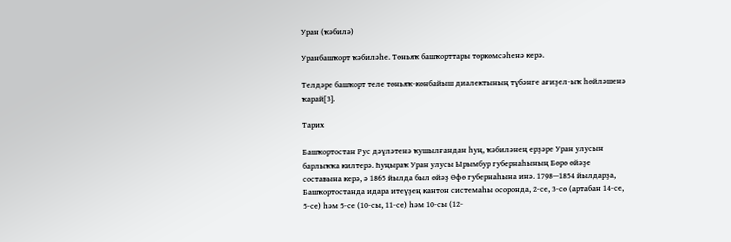Уран (ҡәбилә)

Уранбашҡорт ҡәбиләһе. Төньяҡ башҡорттары төркөмсәһенә керә.

Телдәре башҡорт теле төньяҡ-көнбайыш диалектының түбәнге ағиҙел-ыҡ һөйләшенә ҡарай[3].

Тарих

Башҡортостан Рус дәүләтенә ҡушылғандан һуң, ҡәбиләнең ерҙәре Уран улусын барлыҡҡа килтерә. Һуңыраҡ Уран улусы Ырымбур губернаһының Бөрө өйәҙе составына керә, ә 1865 йылда был өйәҙ Өфө губернаһына инә. 1798—1854 йылдарҙа, Башҡортостанда идара итеүҙең кантон системаһы осоронда, 2-се, 3-сө (артабан 14-се, 5-се) һәм 5-се (10-сы, 11-се) һәм 10-сы (12-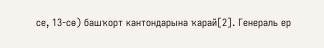се, 13-сө) башҡорт кантондарына ҡарай[2]. Генераль ер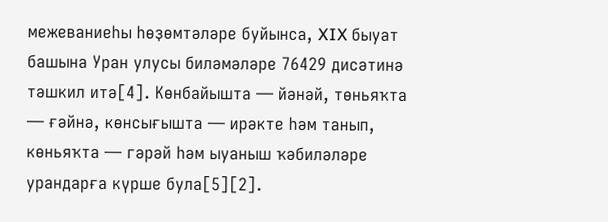межеваниеһы һөҙөмтәләре буйынса, XIX быуат башына Уран улусы биләмәләре 76429 дисәтинә тәшкил итә[4]. Көнбайышта — йәнәй, төньяҡта — ғәйнә, көнсығышта — ирәкте һәм танып, көньяҡта — гәрәй һәм ыуаныш ҡәбиләләре урандарға күрше була[5][2].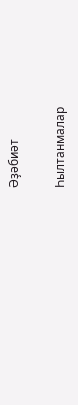Әҙәбиәт

Һылтанмалар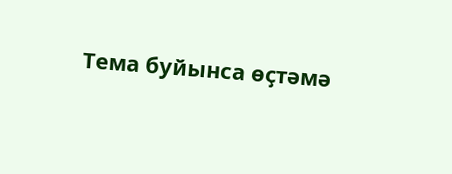Тема буйынса өҫтәмә